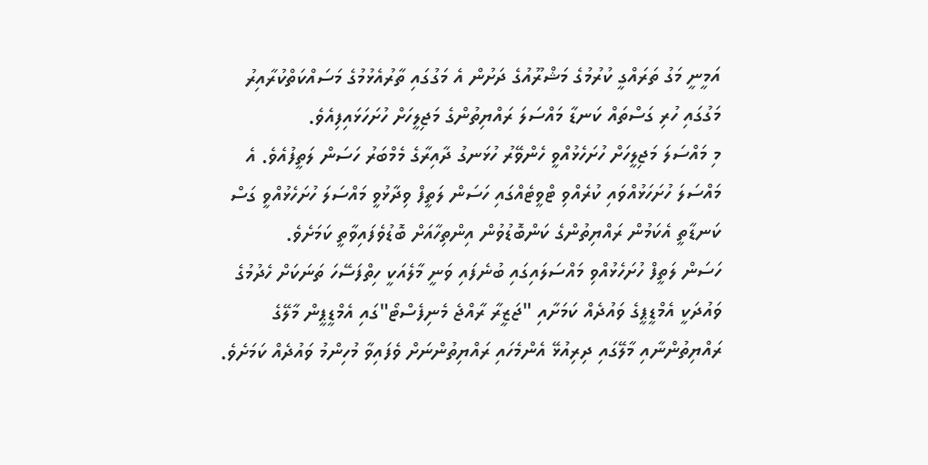އަމީނީ މަގު ތަރައްގީ ކުރުމުގެ މަޝްރޫއުގެ ދަށުން އެ މަގުގައި ތާރުއެޅުމުގެ މަސައްކަތްކުރާއިރު މަގުގައި ހުރި ގަސްތައް ކަނޑާ މައްސަލަ ރައްޔިތުންގެ މަޖިލީހަށް ހުށަހަޅައިފިއެވެ.
މި މައްސަލަ މަޖިލީހަށް ހުށަހެޅުއްވީ ހެންވޭރު ހުޅަނގު ދާއިރާގެ މެމްބަރު ހަސަން ލަތީފުއެވެ. އެ މައްސަލަ ހުށަހަޅުއްވައި ކުރެއްވި ޓްވީޓެއްގައި ހަސަން ލަތީފް ވިދާޅުވީ މައްސަލަ ހުށަހެޅުއްވީ ގަސް ކަނޑާތީ އެކަމުން ރައްޔިތުންގެ ކަންބޮޑުވުން އިންތިހާއަށް ބޮޑުވެފައިވާތީ ކަމަށެވެ.
ހަސަން ލަތީފް ހުށަހެޅުއްވި މައްސަލައިގައި ބުނެފައި ވަނީ މާލެއަކީ ހިތްފަސޭހަ ތަނަކަށް ހެދުމުގެ ވައުދަކީ އެމްޑީޕީގެ ވައުދެއް ކަމަށާއި "ޖަޒީރާ ރާއްޖެ މެނިފެސްޓޯ"ގައި އެމްޑީޕީން މާލޭގެ ރައްޔިތުންނާއި މާލޭގައި ދިރިއުޅޭ އެންމެހައި ރައްޔިތުންނަށް ވެފައިވާ މުހިންމު ވައުދެއް ކަމަށެވެ.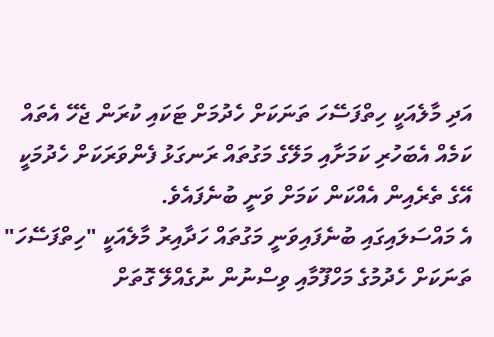އަދި މާލެއަކީ ހިތްފަސޭހަ ތަނަކަށް ހެދުމަށް ޓަކައި ކުރަން ޖެހޭ އެތައް ކަމެއް އެބަހުރި ކަމަށާއި މަލޭގެ މަގުތައް ރަނގަޅު ފެންވަރަކަށް ހެދުމަކީ އޭގެ ތެރެއިން އެއްކަން ކަމަށް ވަނީ ބުނެފައެވެ.
އެ މައްސަލައިގައި ބުނެފައިވަނީ މަގުތައް ހަދާއިރު މާލެއަކީ "ހިތްފަސޭހަ" ތަނަކަށް ހެދުމުގެ މަހްފޫމާއި ވިސްނުން ނުގެއްލޭ ގޮތަށް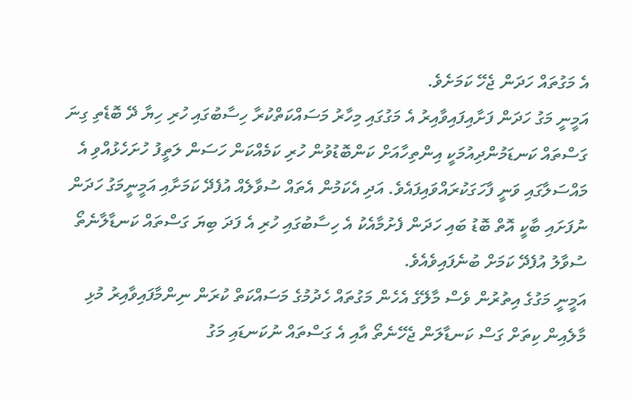އެ މަގުތައް ހަދަން ޖެހޭ ކަމަށެވެ.
އަމީނީ މަގު ހަދަން ފަށާއިފައިވާއިރު އެ މަގުގައި މިހާރު މަސައްކަތްކުރާ ހިސާބުގައި ހުރި ހިޔާ ދޭ ބޮޑެތި ގިނަ ގަސްތައް ކަނޑަމުންދިއުމަކީ އިންތިހާއަށް ކަންބޮޑުވުން ހުރި ކަމެއްކަން ހަސަން ލަތީފު ހުށަހެޅުއްވި އެ މައްސަލާގައި ވަނީ ފާހަގަކުރައްވައިފައެވެ. އަދި އެކަމުން އެތައް ސުވާލެއް އުފެދޭ ކަމަށާއި އަމީނީމަގު ހަދަން ނުފަށައި ބާކީ އޮތް ބޮޑު ބައި ހަދަން ފެށުމާއެކު އެ ހިސާބުގައި ހުރި އެ ފަދަ ބިޔަ ގަސްތައް ކަނޑާލާނެތޯ ސުވާލު އުފެދޭ ކަމަށް ބުނެފައިވެއެވެ.
އަމީނީ މަގުގެ އިތުރުން ވެސް މާލޭގެ އެހެން މަގުތައް ހެދުމުގެ މަސައްކަތް ކުރަން ނިންމާފައިވާއިރު މުޅި މާލެއިން ކިތަށް ގަސް ކަނޑާލަން ޖެހޭނެތޯ އާއި އެ ގަސްތައް ނުކަނޑައި މަގު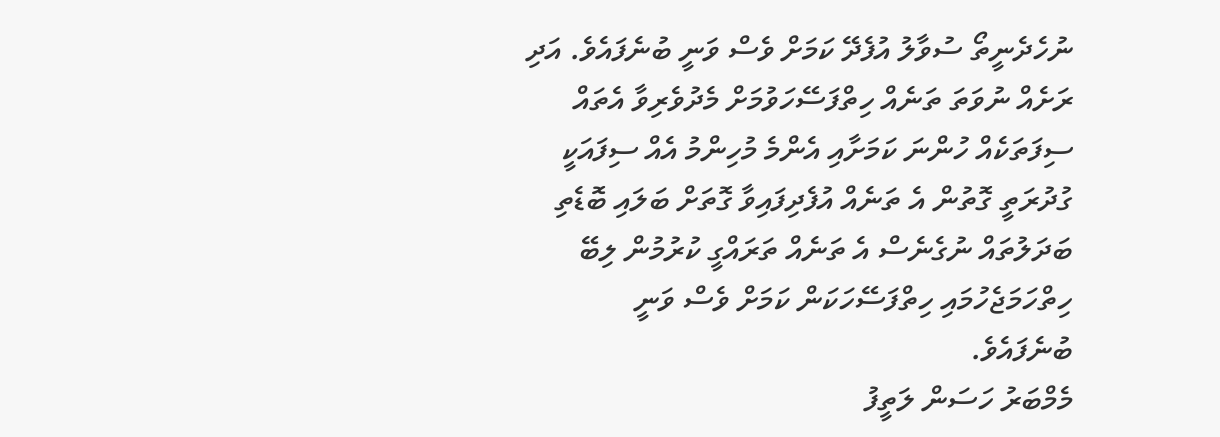ނުހެދެނީތޯ ސުވާލު އުފެދޭ ކަމަށް ވެސް ވަނީ ބުނެފައެވެ. އަދި ރަށެއް ނުވަތަ ތަނެއް ހިތްފަސޭހަވުމަށް މެދުވެރިވާ އެތައް ސިފަތަކެއް ހުންނަ ކަމަށާއި އެންމެ މުހިންމު އެއް ސިފައަކީ ގުދުރަތީ ގޮތުން އެ ތަނެއް އުފެދިފައިވާ ގޮތަށް ބަލައި ބޮޑެތި ބަދަލުތައް ނުގެނެސް އެ ތަނެއް ތަރައްގީ ކުރުމުން ލިބޭ ހިތްހަމަޖެހުމައި ހިތްފަސޭހަކަން ކަމަށް ވެސް ވަނީ ބުނެފައެވެ.
މެމްބަރު ހަސަން ލަތީފު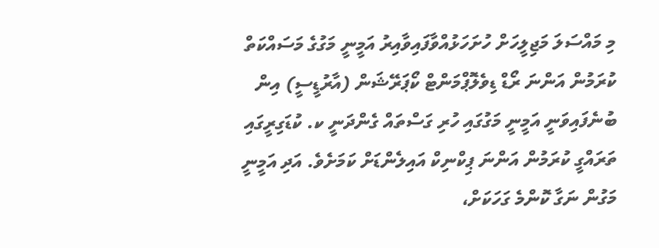މި މައްސަލަ މަޖިލީހަށް ހުށަހަޅުއްވާފައިވާއިރު އަމީނީ މަގުގެ މަސައްކަތް ކުރަމުން އަންނަ ރޯޑް ޑިވެލޮޕްމަންޓް ކޯޕަރޭޝަން (އާރުޑީސީ) އިން ބުނެފައިވަނީ އަމީނީ މަގުގައި ހުރި ގަސްތައް ގެންދަނީ ކ. ކުޑަގިރީގައި ތަރައްގީ ކުރަމުން އަންނަ ޕިކްނިކް އައިލެންޑަށް ކަމަށެވެ. އަދި އަމީނީ މަގުން ނަގާ ކޮންމެ ގަހަކަށް،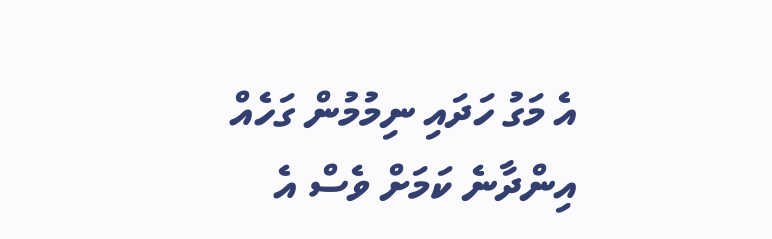އެ މަގު ހަދައި ނިމުމުން ގަހެއް އިންދާނެ ކަމަށް ވެސް އެ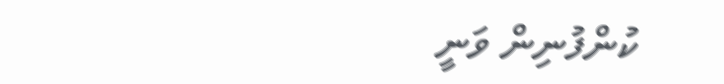ކުންފުނިން ވަނީ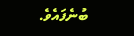ބުނެފައެވެ.